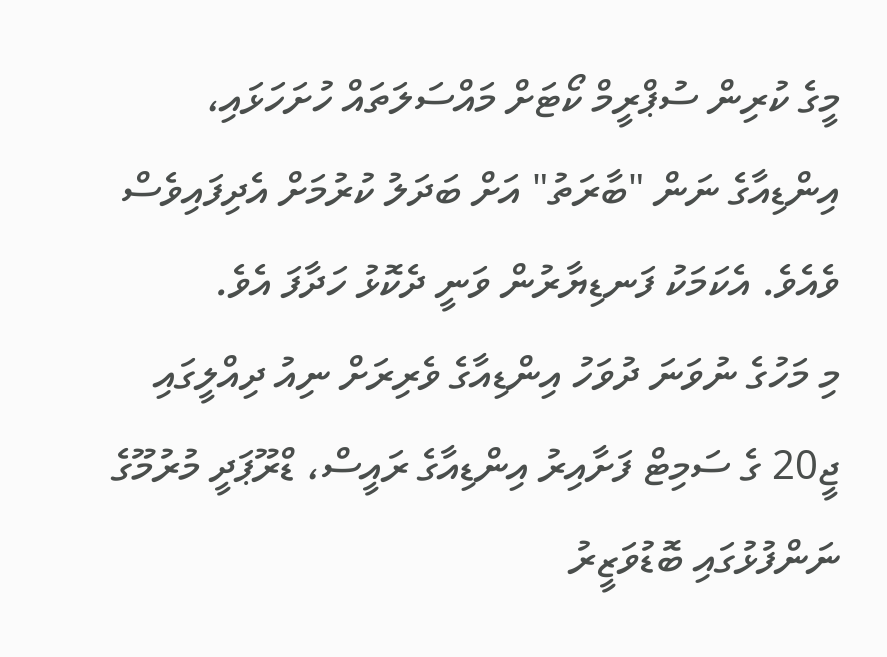މީގެ ކުރިން ސުޕްރީމް ކޯޓަށް މައްސަލަތައް ހުށަހަޅައި، އިންޑިއާގެ ނަން "ބާރަތު" އަށް ބަދަލު ކުރުމަށް އެދިފައިވެސް ވެއެވެ. އެކަމަކު ފަނޑިޔާރުން ވަނީ ދެކޮޅު ހަދާފަ އެވެ.
މި މަހުގެ ނުވަނަ ދުވަހު އިންޑިއާގެ ވެރިރަށް ނިއު ދިއްލީގައި ޖީ20 ގެ ސަމިޓް ފަށާއިރު އިންޑިއާގެ ރައީސް، ޑްރޫޕަދީ މުރުމޫގެ ނަންފުޅުގައި ބޮޑުވަޒީރު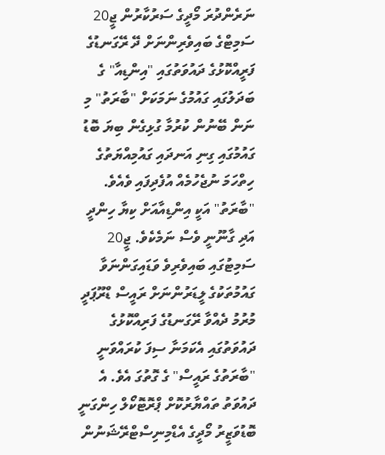ނަރެންދުރަ މޯދީގެ ސަރުކާރުން ޖީ20 ސަމިޓްގެ ބައިވެރިންނަށް ދޭ ރޭގަނޑުގެ ފަރީއްކޮޅުގެ ދައުވަތުގައި "އިންޑިއާ" ގެ ބަދަލުގައި ގައުމުގެ ނަމަކަށް "ބާރަތު" މި ނަން ބޭނުން ކުރުމާ ގުޅިގެން ބިޔަ ބޮޑު ގައުމުގައި ގިނި އަނދައި ގައުމިއްޔަތުގެ ހިތްހަމަ ނުޖެހުމެއް އުފެދިފައި ވެއެވެ.
"ބާރަތު" އަކީ އިންޑިއާއަށް ކިޔާ ހިންދީ އަދި ގާނޫނީ ވެސް ނަމެކެވެ. ޖީ20 ސަމިޓުގައި ބައިވެރިވެ ވަޑައިގަންނަވާ ގައުމުތަކުގެ ލީޑަރުންނަށް ރައީސް ޑްރޫޕަދީ މުރުމު ދެއްވާ ރޭގަނޑުގެ ފަރިއްކޮޅުގެ ދައުވަތުގައި އެކަމަނާ ސިފަ ކުރައްވަނީ "ބާރަތުގެ ރައީސް" ގެ ގޮތުގަ އެވެ. އެ ދައުވަތު ތައްޔާރުކޮށް ޕްރޮޓޮކޯލް ހިންގަނީ ބޮޑުވަޒީރު މޯދީގެ އެޑްމިނިސްޓްރޭޝަނުން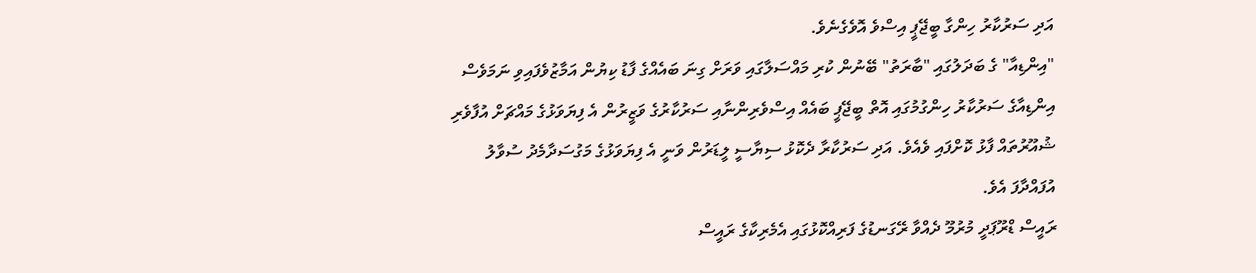އަދި ސަރުކާރު ހިންގާ ބީޖޭޕީ އިސްވެ އޮވެގެނެވެ.
"އިންޑިއާ" ގެ ބަދަލުގައި "ބާރަތު" ބޭނުން ކުރި މައްސަލާގައި ވަރަށް ގިނަ ބައެއްގެ ފާޑު ކިޔުން އަމާޒުވެފައިވި ނަމަވެސް އިންޑިއާގެ ސަރުކާރު ހިންގުމުގައި އޮތް ބީޖޭޕީ ބައެއް އިސްވެރިންނާއި ސަރުކާރުގެ ވަޒީރުން އެ ފިޔަވަޅުގެ މައްޗަށް އުފާވެރި ޝުއޫރުތައް ފާޅު ކޮށްފައި ވެއެވެ. އަދި ސަރުކާރާ ދެކޮޅު ސިޔާސީ ލީޑަރުން ވަނީ އެ ފިޔަވަޅުގެ މަގުސަދާމެދު ސުވާލު އުފައްދާފަ އެވެ.
ރައީސް ޑްރޫޕަދީ މުރުމޫ ދެއްވާ ރޭގަނޑުގެ ފަރިއްކޮޅުގައި އެމެރިކާގެ ރައީސް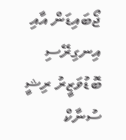ޖޯބައިޑަން އާއި އިނގިރޭސި ބޮޑުވަޒީރު ރިޝީ ސުނާކް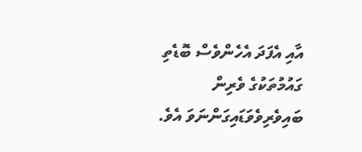އާއި އެފަދަ އެހެންވެސް ބޮޑެތި ގައުމުތަކުގެ ވެރިން ބައިވެރިވެވަޑައިގަންނަވަ އެވެ.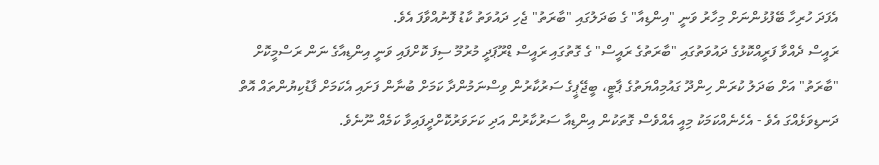އެފަދަ ހުރިހާ ބޭފުޅުންނަށް މިހާރު ވަނީ "އިންޑިއާ" ގެ ބަދަލުގައި "ބާރަތު" ޖެހި ދައުވަތު ކާޑު ފޮނުއްވާފަ އެވެ.
ރައީސް ދެއްވާ ފަރީއްކޮޅުގެ ދައުވަތުގައި "ބާރަތުގެ ރައީސް" ގެ ގޮތުގައި ރައީސް ޑްރޫޕަދީ މުރުމޫ ސިފަ ކޮށްފައި ވަނީ އިންޑިއާގެ ނަން ރަސްމީކޮށް "ބާރަތު" އަށް ބަދަލު ކުރަން ހިންދޫ ގައުމިއްޔަތުގެ ޕާޓީ، ބީޖޭޕީގެ ސަރުކާރުން ވިސްނަމުންދާ ކަމަށް ބުނާން ފަށައި އެކަމަށް ފާޑުކިޔުންތައް އޮތް ދަނޑިވަޅެއްގަ އެވެ - އެހެނެއްކަމަކު މިއީ އެއްވެސް ގޮތަކުން އިންޑިއާ ސަރުކާރުން އަދި ކަށަވަރުކޮށްދީފައިވާ ކަމެއް ނޫނެވެ.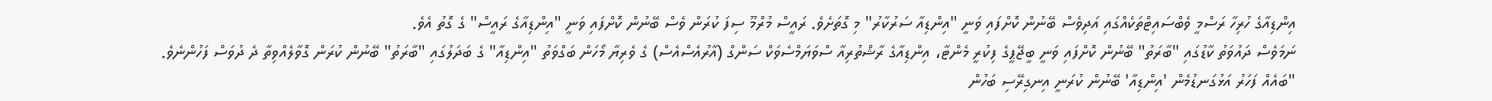އިންޑިއާގެ ހުރިހާ ރަސްމީ ވެބްސައިޓްތަކެއްގައި އަދިވެސް ބޭނުން ކޮށްފައި ވަނީ "އިންޑިއާ ސަރުކާރު" މި ގޮތަށެވެ. ރައީސް މުރްމޫ ސިފަ ކުރަން ވެސް ބޭނުން ކޮށްފައި ވަނީ "އިންޑިއާގެ ރައީސް" ގެ ގޮތު އެވެ.
ނަމަވެސް ދައުވަތު ކާޑުގައި "ބާރަތު" ބޭނުން ކޮށްފައި ވަނީ ބީޖޭޕީގެ ފިކުރީ މެންޓާ، އިންޑިއާގެ ރާޝްތުރިއާ ސްވަޔަމްސެވަކް ސަންގް (އާރުއެސްއެސް) ގެ ވެރިޔާ މޯހަން ބަގްވަތު "އިންޑިއާ" ގެ ބަދަލުގައި "ބާރަތު" ބޭނުން ކުރަން ގޮވާލެއްވިތާ ދެ ދުވަސް ފަހުންނެވެ.
"ބައެއް ފަހަރު އަޅުގަނޑުމެން 'އިންޑިއާ' ބޭނުން ކުރަނީ އިނގިރޭސި ބަހުން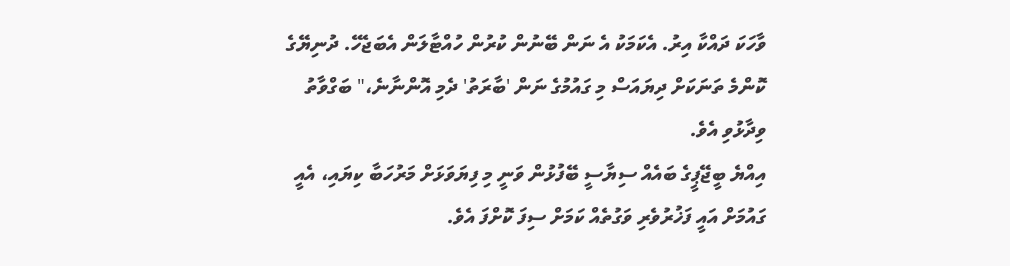ވާހަކަ ދައްކާ އިރު. އެކަމަކު އެ ނަން ބޭނުން ކުރުން ހުއްޓާލަން އެބަޖެހޭ. ދުނިޔޭގެ ކޮންމެ ތަނަކަށް ދިޔައަސް މި ގައުމުގެ ނަން 'ބާރަތު' ދެމި އޮންނާނެ،" ބަގްވާތު ވިދާޅުވި އެވެ.
އިއްޔެ ބީޖޭޕީގެ ބައެއް ސިޔާސީ ބޭފުޅުން ވަނީ މި ފިޔަވަޅަށް މަރުހަބާ ކިޔައި، އެއީ ގައުމަށް އައީ ފަޚުރުވެރި ވަގުތެއް ކަމަށް ސިފަ ކޮށްފަ އެވެ.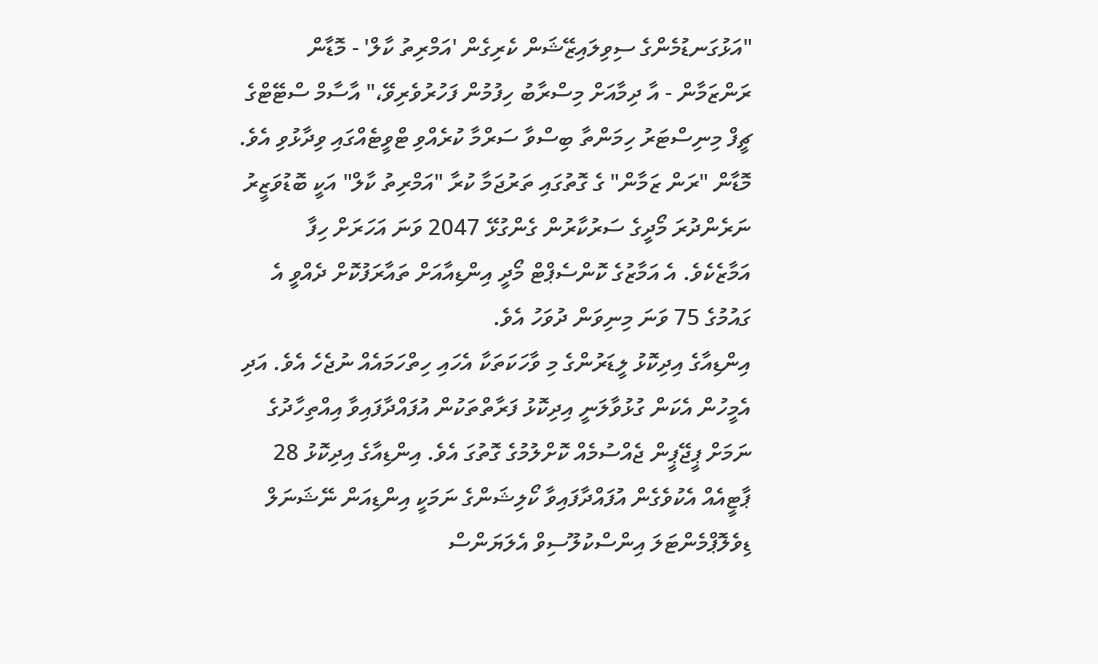"އަޅުގަނޑުމެންގެ ސިވިލައިޒޭޝަން ކެރިގެން 'އަމްރިތު ކާލް' - މޮޑާން ރަންޒަމާން - އާ ދިމާއަށް މިސްރާބު ހިފުމުން ފަހުރުވެރިވޭ،" އާސާމް ސްޓޭޓްގެ ޗީފް މިނިސްޓަރު ހިމަންތާ ބިސްވާ ސަރްމާ ކުރެއްވި ޓްވީޓެއްގައި ވިދާޅުވި އެވެ.
މޮޑާން "ރަން ޒަމާން" ގެ ގޮތުގައި ތަރުޖަމާ ކުރާ "އަމްރިތު ކާލް" އަކީ ބޮޑުވަޒީރު ނަރެންދުރަ މޯދީގެ ސަރުކާރުން ގެންގުޅޭ 2047 ވަނަ އަހަރަށް ހިފާ އަމާޒެކެވެ. އެ އަމާޒުގެ ކޮންސެޕްޓް މޯދީ އިންޑިއާއަށް ތައާރަފުކޮށް ދެއްވީ އެ ގައުމުގެ 75 ވަނަ މިނިވަން ދުވަހު އެވެ.
އިންޑިއާގެ އިދިކޮޅު ލީޑަރުންގެ މި ވާހަކަތަކާ އެހައި ހިތްހަމައެއް ނުޖެހެ އެވެ. އަދި އެމީހުން އެކަން ގުޅުވާލަނީ އިދިކޮޅު ފަރާތްތަކުން އުފައްދާފައިވާ އިއްތިހާދުގެ ނަމަށް ޕީޖޭޕީން ޖެއްސުމެއް ކޮށްލުމުގެ ގޮތުގަ އެވެ. އިންޑިއާގެ އިދިކޮޅު 28 ޕާޓީއެއް އެކުވެގެން އުފައްދާފައިވާ ކޯލިޝަންގެ ނަމަކީ އިންޑިއަން ނޭޝަނަލް ޑިވެލޮޕްމެންޓަލަ އިންސްކުލޫސިވް އެލަޔަންސް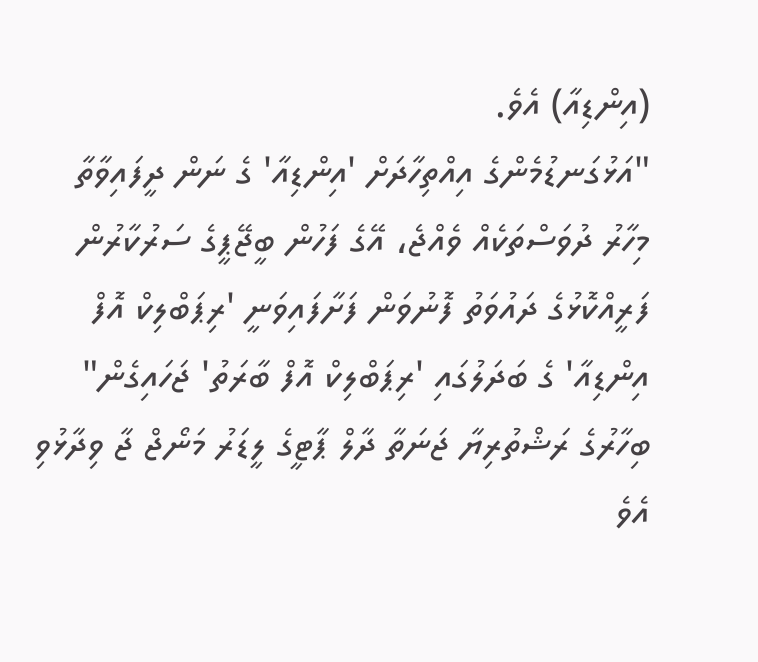(އިންޑިއާ) އެވެ.
"އަޅުގަނޑުމެންގެ އިއްތިހާދަށް 'އިންޑިއާ' ގެ ނަން ދީފައިވާތާ މިހާރު ދުވަސްތަކެއް ވެއްޖެ، އޭގެ ފަހުން ބީޖޭޕީގެ ސަރުކާރުން ފަރީއްކޮޅުގެ ދައުވަތު ފޮނުވަން ފަށާފައިވަނީ 'ރިޕަބްލިކް އޮފް އިންޑިއާ' ގެ ބަދަލުގައި 'ރިޕަބްލިކް އޮފް ބާރަތު' ޖަހައިގެން" ބިހާރުގެ ރަޝްތުރިޔާ ޖަނަތާ ދާލް ޕާޓީގެ ލީޑަރު މަނޯޖް ޖާ ވިދާޅުވި އެވެ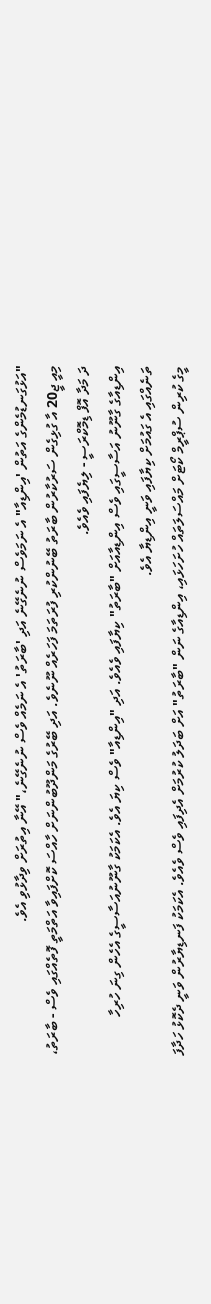"އަޅުގަނޑުމެންގެ އަތުން 'އިންޑިއާ" އެ ނަމަވެސް ނުނެގޭނެ އަދި 'ބާރަތު' އެ ނަމެއް ވެސް ނުނެގޭނެ،" އޭނާ އިތުރަށް ވިދާޅުވި އެވެ.
މިއީ ޖީ20 އާ ގުޅިގެން ސަރުކާރުން ބާރަތު ބޭނުންކުރި ފުރަތަމަ ފަހަރެއް ނޫނެވެ. އަދި ބޭރުގެ މަންދޫބުންނަށް ހާއްސަ ކޮށްފައިވާ އަތްމަތީ ފޮތެއްގައި ވެސް - ބާރަތު، ދަ މަދާ އޮފް ޑިމޮކްރަސީ - ލިޔެފައި ވެއެވެ.
އިންޑިއާގެ ގާނޫނު އަސާސީގައި ވެސް އިންޑިއާއަށް "ބާރަތު" ކިޔާފައި ވެއެވެ. އަދި "އިންޑިއާ" ވެސް ކިޔަ އެވެ. އެކަމަކު ގާނޫނުއަސާސީގެ އެހެން ގިނަ ހުރިހާ ތަނެއްގައި އެ ގައުމަށް ކިޔާފައި ވަނީ އިންޑިޔާ އެވެ.
މީގެ ކުރިން ސުޕްރީމް ކޯޓަށް މައްސަލަތައް ހުށަހަޅައި، އިންޑިއާގެ ނަން "ބާރަތު" އަށް ބަދަލު ކުރުމަށް އެދިފައި ވެސް ވެއެވެ. އެކަމަކު ފަނޑިޔާރުން ވަނީ ދެކޮޅު ހަދާފަ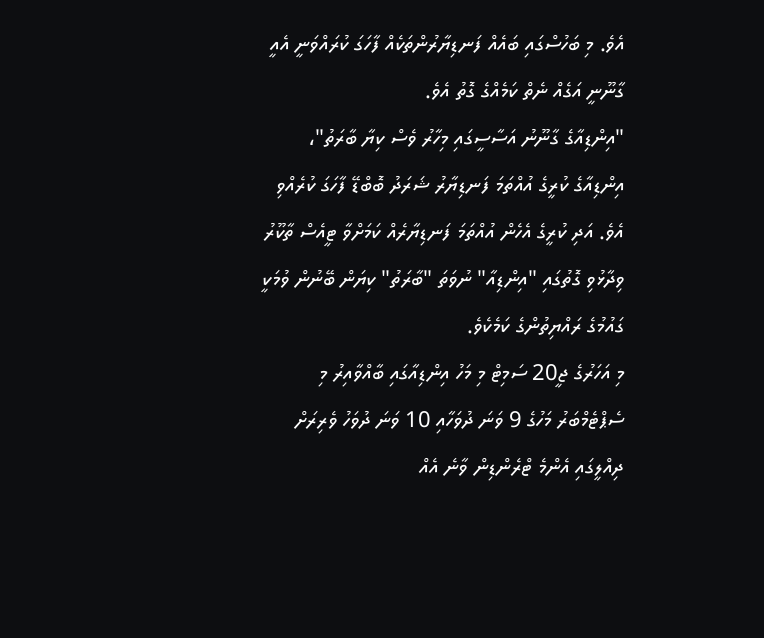އެވެ. މި ބަހުސްގައި ބައެއް ފަނޑިޔާރުންތަކެއް ފާހަގަ ކުރައްވަނީ އެއީ ގާނޫނީ އަގެއް ނެތް ކަމެއްގެ ގޮތު އެވެ.
"އިންޑިއާގެ ގާނޫނު އަސާސީގައި މިހާރު ވެސް ކިޔާ ބާރަތު"، އިންޑިއާގެ ކުރީގެ އުއްތަމަ ފަނޑިޔާރު ޝަރަދު ބޮބްޑޭ ފާހަގަ ކުރެއްވި އެވެ. އަދި ކުރީގެ އެހެން އުއްތަމަ ފަނޑިޔާރެއް ކަމަށްވާ ޓީއެސް ތާކޫރު ވިދާޅުވި ގޮތުގައި "އިންޑިއާ" ނުވަތަ "ބާރަތު" ކިޔަން ބޭނުން ވުމަކީ ގައުމުގެ ރައްޔިތުންގެ ކަމެކެވެ.
މި އަހަރުގެ ޖީ20 ސަމިޓް މި މަހު އިންޑިއާގައި ބާއްވާއިރު މި ސެޕްޓެމްބަރު މަހުގެ 9 ވަނަ ދުވަހާއި 10 ވަނަ ދުވަހު ވެރިރަށް ދިއްލީގައި އެންމެ ޓްރެންޑިން ވާނެ އެއް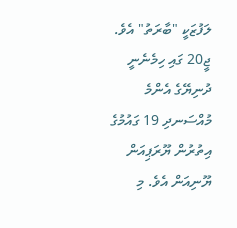ލަފުޒަކީ "ބާރަތު" އެވެ.
ޖީ20 ގައި ހިމެނެނީ ދުނިޔޭގެ އެންމެ މުއްސަނދި 19 ގައުމުގެ އިތުރުން ޔޫރަޕިއަން ޔޫނިއަން އެވެ. މި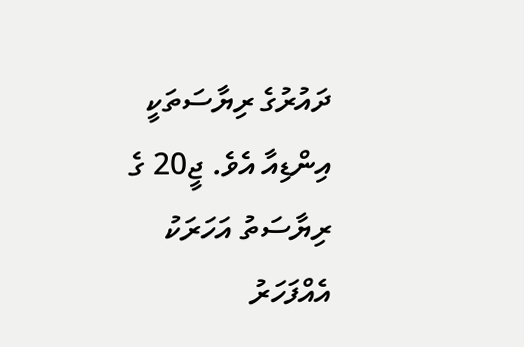ދައުރުގެ ރިޔާސަތަކީ އިންޑިއާ އެވެ. ޖީ20 ގެ ރިޔާސަތު އަހަރަކު އެއްފަހަރު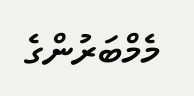މެމްބަރުންގެ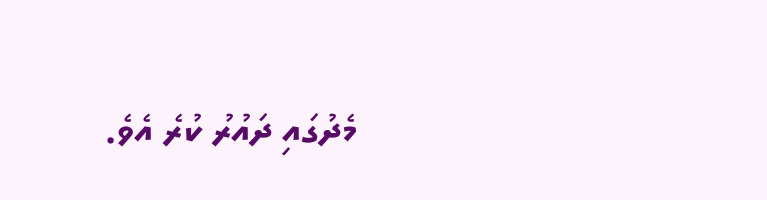މެދުގައި ދައުރު ކުރެ އެވެ.